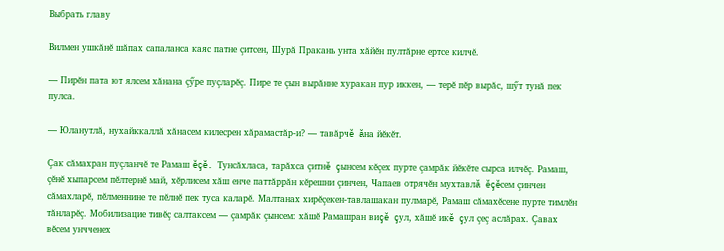Выбрать главу

Вилмен ушкăнĕ шăпах сапаланса каяс патне çитсен, Шурă Пракань унта хăйĕн пултăрне ертсе килчĕ.

— Пирĕн пата ют ялсем хăнана çӳре пуçларĕç. Пире те çын вырăнне хуракан пур иккен, — терĕ пĕр вырăс, шӳт тунă пек пулса.

— Юланутлă, нухайккаллă хăнасем килесрен хăрамастăр-и? — тавăрчĕ ăна йĕкĕт.

Çак сăмахран пуçланчĕ те Рамаш ĕçĕ. Тунсăхласа, тарăхса çитнĕ çынсем кĕçех пурте çамрăк йĕкĕте сырса илчĕç. Рамаш, çĕнĕ хыпарсем пĕлтернĕ май, хĕрлисем хăш енче паттăррăн кĕрешни çинчен, Чапаев отрячĕн мухтавлă ĕçĕсем çинчен сăмахларĕ, пĕлменнине те пĕлнĕ пек туса каларĕ. Малтанах хирĕçекен-тавлашакан пулмарĕ, Рамаш сăмахĕсене пурте тимлĕн тăнларĕç. Мобилизацие тивĕç салтаксем — çамрăк çынсем: хăшĕ Рамашран виçĕ çул, хăшĕ икĕ çул çеç аслăрах. Çавах вĕсем унчченех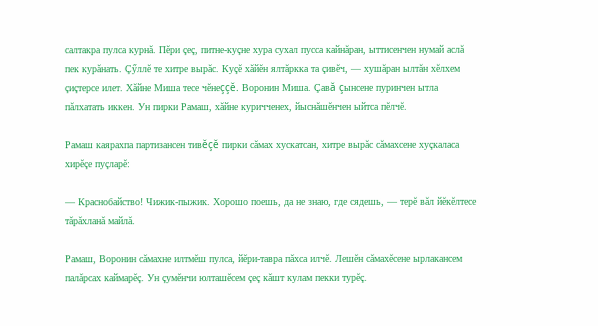салтакра пулса курнă. Пĕри çеç, питне-куçне хура сухал пусса кайнăран, ыттисенчен нумай аслă пек курăнать. Çӳллĕ те хитре вырăс. Куçĕ хăйĕн ялтăркка та çивĕч, — хушăран ылтăн хĕлхем çиçтерсе илет. Хăйне Миша тесе чĕнеççĕ. Воронин Миша. Çавă çынсене пуринчен ытла пăлхатать иккен. Ун пирки Рамаш, хăйне куричченех, йыснăшĕнчен ыйтса пĕлчĕ.

Рамаш каярахпа партизансен тивĕçĕ пирки сăмах хускатсан, хитре вырăс сăмахсене хуçкаласа хирĕçе пуçларĕ:

— Краснобайство! Чижик-пыжик. Хорошо поешь, да не знаю, где сядешь, — терĕ вăл йĕкĕлтесе тăрăхланă майлă.

Рамаш, Воронин сăмахне илтмĕш пулса, йĕри-тавра пăхса илчĕ. Лешĕн сăмахĕсене ырлакансем палăрсах каймарĕç. Ун çумĕнчи юлташĕсем çеç кăшт кулам пекки турĕç.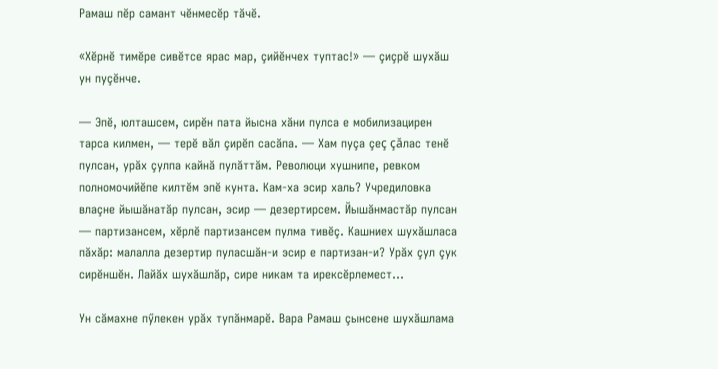Рамаш пĕр самант чĕнмесĕр тăчĕ.

«Хĕрнĕ тимĕре сивĕтсе ярас мар, çийĕнчех туптас!» — çиçрĕ шухăш ун пуçĕнче.

— Эпĕ, юлташсем, сирĕн пата йысна хăни пулса е мобилизацирен тарса килмен, — терĕ вăл çирĕп сасăпа. — Хам пуçа çеç çăлас тенĕ пулсан, урăх çулпа кайнă пулăттăм. Революци хушнипе, ревком полномочийĕпе килтĕм эпĕ кунта. Кам-ха эсир халь? Учредиловка влаçне йышăнатăр пулсан, эсир — дезертирсем. Йышăнмастăр пулсан — партизансем, хĕрлĕ партизансем пулма тивĕç. Кашниех шухăшласа пăхăр: малалла дезертир пуласшăн-и эсир е партизан-и? Урăх çул çук сирĕншĕн. Лайăх шухăшлăр, сире никам та ирексĕрлемест…

Ун сăмахне пӳлекен урăх тупăнмарĕ. Вара Рамаш çынсене шухăшлама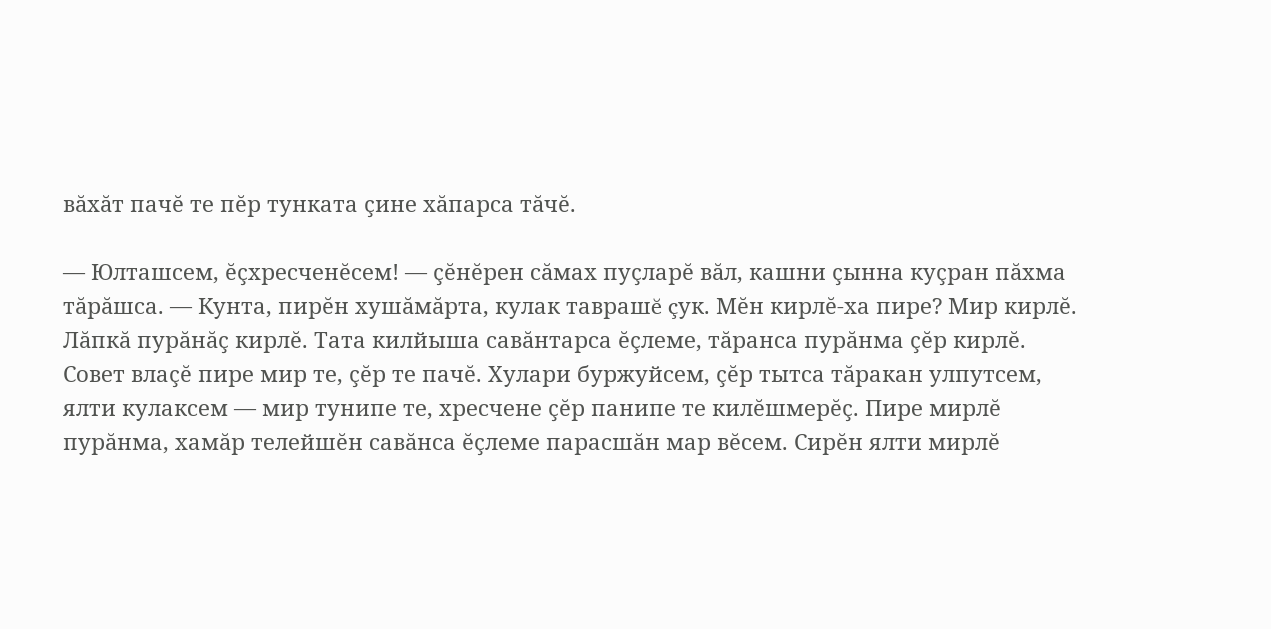вăхăт пачĕ те пĕр тунката çине хăпарса тăчĕ.

— Юлташсем, ĕçхресченĕсем! — çĕнĕрен сăмах пуçларĕ вăл, кашни çынна куçран пăхма тăрăшса. — Кунта, пирĕн хушăмăрта, кулак таврашĕ çук. Мĕн кирлĕ-ха пире? Мир кирлĕ. Лăпкă пурăнăç кирлĕ. Тата килйыша савăнтарса ĕçлеме, тăранса пурăнма çĕр кирлĕ. Совет влаçĕ пире мир те, çĕр те пачĕ. Хулари буржуйсем, çĕр тытса тăракан улпутсем, ялти кулаксем — мир тунипе те, хресчене çĕр панипе те килĕшмерĕç. Пире мирлĕ пурăнма, хамăр телейшĕн савăнса ĕçлеме парасшăн мар вĕсем. Сирĕн ялти мирлĕ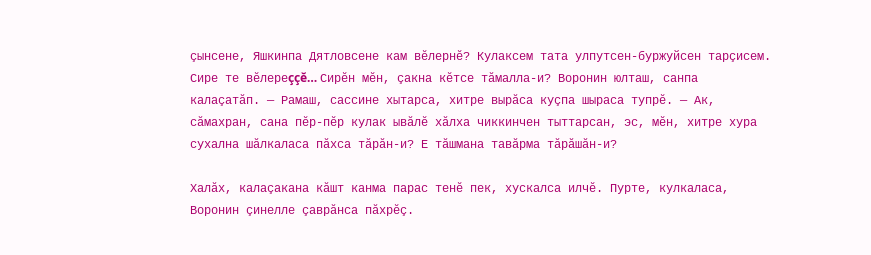çынсене, Яшкинпа Дятловсене кам вĕлернĕ? Кулаксем тата улпутсен-буржуйсен тарçисем. Сире те вĕлереççĕ… Сирĕн мĕн, çакна кĕтсе тăмалла-и? Воронин юлташ, санпа калаçатăп. — Рамаш, сассине хытарса, хитре вырăса куçпа шыраса тупрĕ. — Ак, сăмахран, сана пĕр-пĕр кулак ывăлĕ хăлха чиккинчен тыттарсан, эс, мĕн, хитре хура сухална шăлкаласа пăхса тăрăн-и? Е тăшмана тавăрма тăрăшăн-и?

Халăх, калаçакана кăшт канма парас тенĕ пек, хускалса илчĕ. Пурте, кулкаласа, Воронин çинелле çаврăнса пăхрĕç.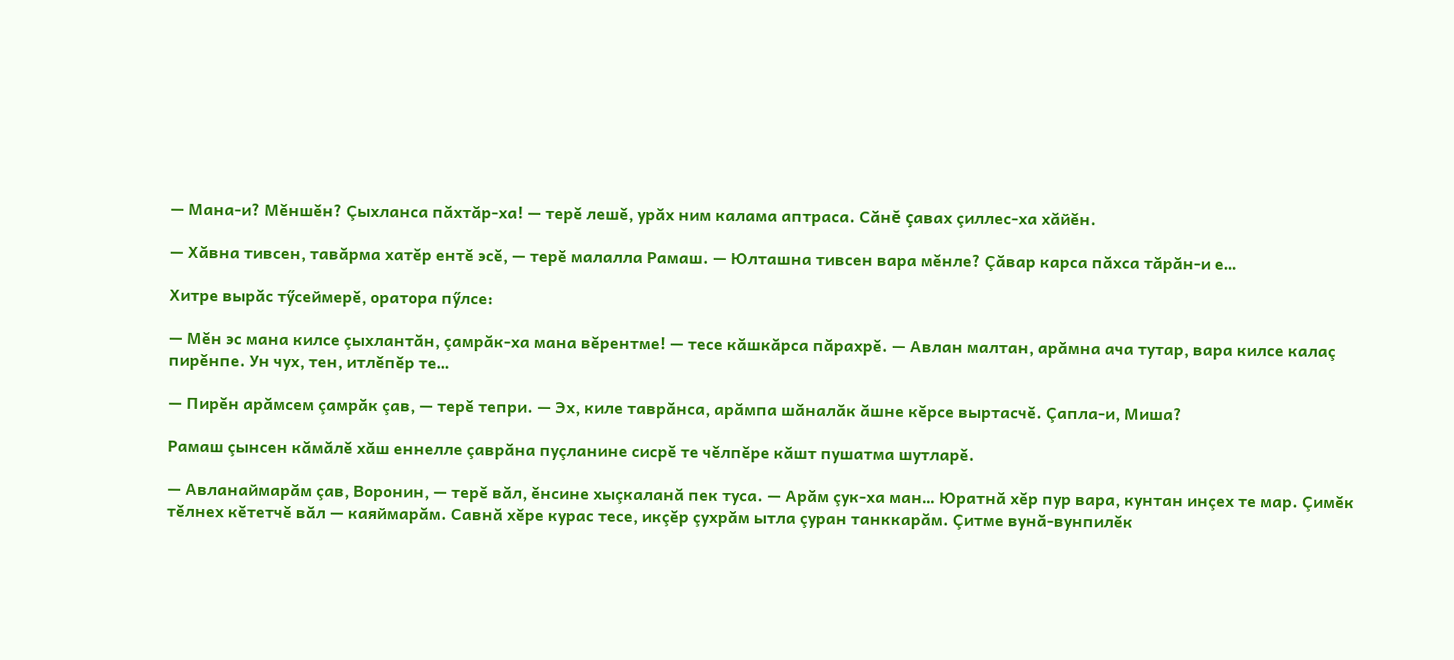— Мана-и? Мĕншĕн? Çыхланса пăхтăр-ха! — терĕ лешĕ, урăх ним калама аптраса. Сăнĕ çавах çиллес-ха хăйĕн.

— Хăвна тивсен, тавăрма хатĕр ентĕ эсĕ, — терĕ малалла Рамаш. — Юлташна тивсен вара мĕнле? Çăвар карса пăхса тăрăн-и е…

Хитре вырăс тӳсеймерĕ, оратора пӳлсе:

— Мĕн эс мана килсе çыхлантăн, çамрăк-ха мана вĕрентме! — тесе кăшкăрса пăрахрĕ. — Авлан малтан, арăмна ача тутар, вара килсе калаç пирĕнпе. Ун чух, тен, итлĕпĕр те…

— Пирĕн арăмсем çамрăк çав, — терĕ тепри. — Эх, киле таврăнса, арăмпа шăналăк ăшне кĕрсе выртасчĕ. Çапла-и, Миша?

Рамаш çынсен кăмăлĕ хăш еннелле çаврăна пуçланине сисрĕ те чĕлпĕре кăшт пушатма шутларĕ.

— Авланаймарăм çав, Воронин, — терĕ вăл, ĕнсине хыçкаланă пек туса. — Арăм çук-ха ман… Юратнă хĕр пур вара, кунтан инçех те мар. Çимĕк тĕлнех кĕтетчĕ вăл — каяймарăм. Савнă хĕре курас тесе, икçĕр çухрăм ытла çуран танккарăм. Çитме вунă-вунпилĕк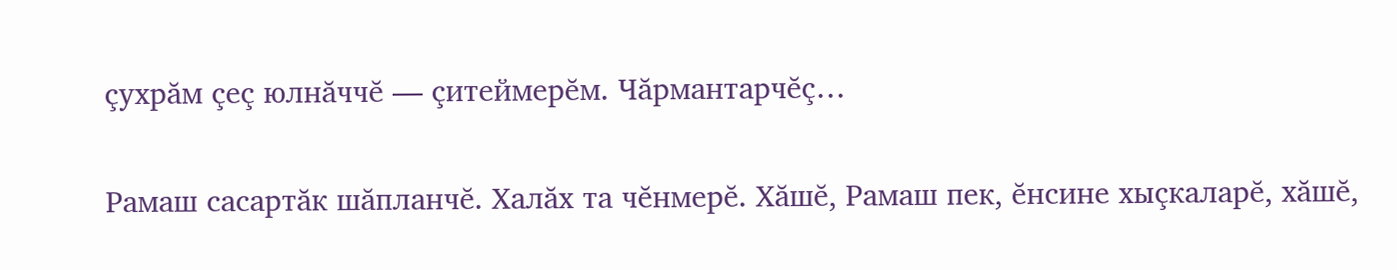çухрăм çеç юлнăччĕ — çитеймерĕм. Чăрмантарчĕç…

Рамаш сасартăк шăпланчĕ. Халăх та чĕнмерĕ. Хăшĕ, Рамаш пек, ĕнсине хыçкаларĕ, хăшĕ,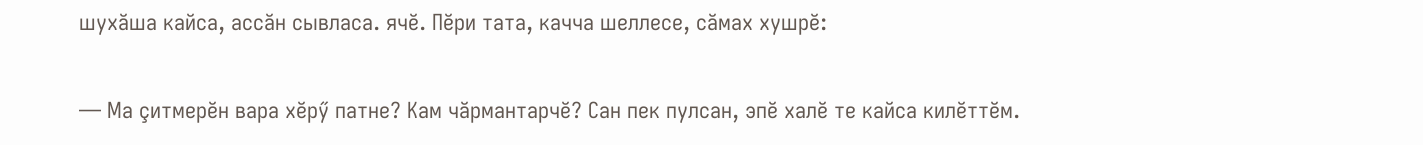шухăша кайса, ассăн сывласа. ячĕ. Пĕри тата, качча шеллесе, сăмах хушрĕ:

— Ма çитмерĕн вара хĕрӳ патне? Кам чăрмантарчĕ? Сан пек пулсан, эпĕ халĕ те кайса килĕттĕм.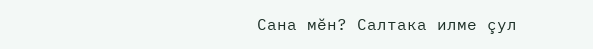Сана мĕн? Салтака илме çул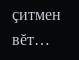çитмен вĕт…